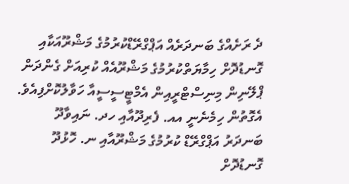ދެ ރަށެއްގެ ބަނދަރެއް އަޕްގްރޭޑްކުރުމުގެ މަޝްރޫއަކާއި ގޮނޑުދޮށް ހިމާޔަތްކުރުމުގެ މަޝްރޫއެއް ކުރިއަށް ގެންދަން ޕްލޭނިން މިނިސްޓްރީއިން އެމްޓީސީސީއާ ހަވާލުކޮށްފިއެވެ.
އެގޮތުން ހިމެނެނީ އއ. ފެރިދޫއާއި ހދ. ނައިވާދޫ ބަނދަރު އަޕްގްރޭޑް ކުރުމުގެ މަޝްރޫއާއި ނ. ހޮޅުދޫ ގޮނޑުދޮށް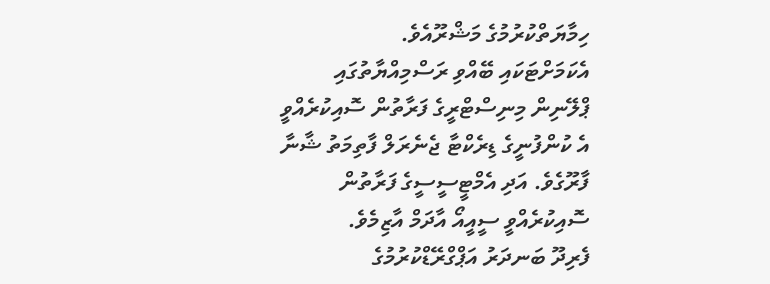ހިމާޔަތްކުރުމުގެ މަޝްރޫއެވެ.
އެކަމަށްޓަކައި ބޭއްވި ރަސްމިއްޔާތުގައި ޕްލޭނިން މިނިސްޓްރީގެ ފަރާތުން ސޮއިކުރެއްވީ އެ ކުންފުނީގެ ޑިރެކްޓާ ޖެނެރަލް ފާތިމަތު ޝާނާ ފާރޫގެވެ. އަދި އެމްޓީސީސީގެ ފަރާތުން ސޮއިކުރެއްވީ ސީއީއޯ އާދަމް އާޒިމެވެ.
ފެރިދޫ ބަނދަރު އަޕްގްރޭޑްކުރުމުގެ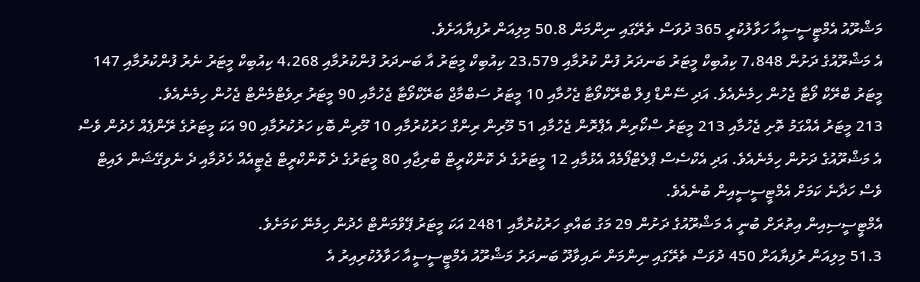މަޝްރޫއު އެމްޓީސީސީއާ ހަވާލުކުރީ 365 ދުވަސް ތެރޭގައި ނިންމަން 50.8 މިލިއަން ރުފިޔާއަށެވެ.
އެ މަޝްރޫއުގެ ދަށުން 7،848 ކިއުބިކް މީޓަރު ބަނދަރު ފުން ކުރުމާއި 23،579 ކިއުބިކް މީޓަރު އާ ބަނދަރު ފުންކުރުމާއި 4،268 ކިއުބިކް މީޓަރު ނެރު ފުންކުރުމާއި 147 މީޓަރު ބްރޭކް ވޯޓާ ޖެހުން ހިމެނެއެވެ. އަދި ސޭންޑް ފިލް ބްރޭކްވޯޓާ ޖެހުމާއި 10 މީޓަރު ސަބްމާޖް ބަރޭކްވޯޓާ ޖެހުމާއި 90 މީޓަރު ރިވެޓްމެންޓް ޖެހުން ހިމެނެއެވެ.
213 މީޓަރު އެއްގަމު ތޮށި ޖެހުމާއި 213 މީޓަރު ސްކޯރިން އެޕްރޮން ޖެހުމާއި 51 މޫރިން ރިންގް ހަރުކުރުމާއި 10 މޫރިން ބޮކި ހަރުކުރުމާއި 90 އަކަ މީޓަރުގެ ރޭންޕެއް ހެދުން ވެސް އެ މަޝްރޫއުގެ ދަށުން ހިމެނެއެވެ. އަދި އެކްސެސް ޕްލެޓްފޯމެއް އެޅުމާއި 12 މީޓަރުގެ ދެ ކޮންކްރީޓް ބްރިޖާއި 80 މީޓަރުގެ ދެ ކޮންކްރީޓް ޖެޓީއެއް ހެދުމާއި ދެ ނެވިގޭޝަން ލައިޓް ވެސް ހަދާނެ ކަމަށް އެމްޓީސީސީއިން ބުނެއެވެ.
އެމްޓީސީސިއިން އިތުރަށް ބުނީ އެ މަޝްރޫއުގެ ދަށުން 29 މަގު ބައްތި ހަރުކުރުމާއި 2481 އަކަ މީޓަރު ޕޭވްމަންޓް ހެދުން ހިމެނޭ ކަމަށެވެ.
51.3 މިލިއަން ރުފިޔާއަށް 450 ދުވަސް ތެރޭގައި ނިންމަން ނައިވާދޫ ބަނދަރު މަޝްރޫއު އެމްޓީސީސީއާ ހަވާލުކުރިއިރު އެ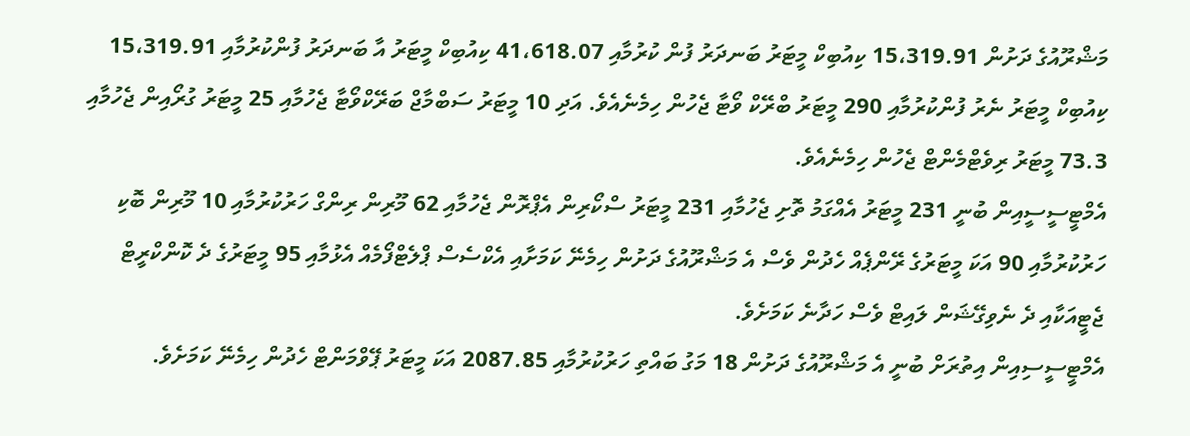މަޝްރޫއުގެ ދަށުން 15،319.91 ކިއުބިކް މީޓަރު ބަނދަރު ފުން ކުރުމާއި 41،618.07 ކިއުބިކް މީޓަރު އާ ބަނދަރު ފުންކުރުމާއި 15،319.91 ކިއުބިކް މީޓަރު ނެރު ފުންކުރުމާއި 290 މީޓަރު ބްރޭކް ވޯޓާ ޖެހުން ހިމެނެއެވެ. އަދި 10 މީޓަރު ސަބްމާޖް ބަރޭކްވޯޓާ ޖެހުމާއި 25 މީޓަރު ގުރޯއިން ޖެހުމާއި 73.3 މީޓަރު ރިވެޓްމެންޓް ޖެހުން ހިމެނެއެވެ.
އެމްޓީސީސީއިން ބުނީ 231 މީޓަރު އެއްގަމު ތޮށި ޖެހުމާއި 231 މީޓަރު ސްކޯރިން އެޕްރޮން ޖެހުމާއި 62 މޫރިން ރިންގް ހަރުކުރުމާއި 10 މޫރިން ބޮކި ހަރުކުރުމާއި 90 އަކަ މީޓަރުގެ ރޭންޕެއް ހެދުން ވެސް އެ މަޝްރޫއުގެ ދަށުން ހިމެނޭ ކަމަށާއި އެކްސެސް ޕްލެޓްފޯމެއް އެޅުމާއި 95 މީޓަރުގެ ދެ ކޮންކްރީޓް ޖެޓީއަކާއި ދެ ނެވިގޭޝަން ލައިޓް ވެސް ހަދާނެ ކަމަށެވެ.
އެމްޓީސީސިއިން އިތުރަށް ބުނީ އެ މަޝްރޫއުގެ ދަށުން 18 މަގު ބައްތި ހަރުކުރުމާއި 2087.85 އަކަ މީޓަރު ޕޭވްމަންޓް ހެދުން ހިމެނޭ ކަމަށެވެ.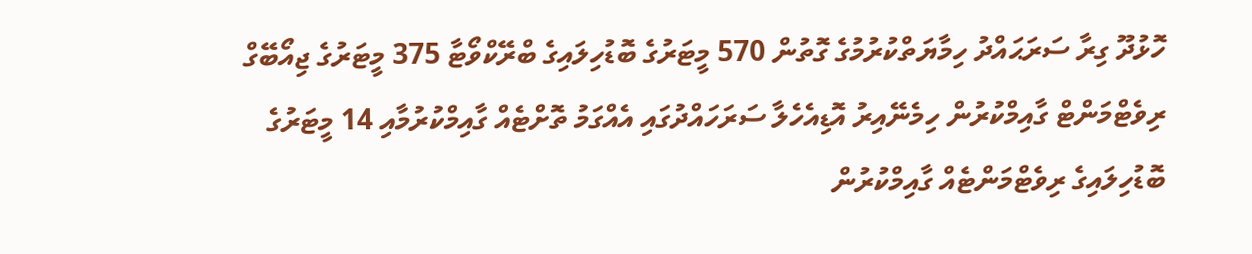ހޮޅުދޫ ގިރާ ސަރަޙައްދު ހިމާޔަތްކުރުމުގެ ގޮތުން 570 މީޓަރުގެ ބޮޑުހިލައިގެ ބްރޭކްވޯޓާ 375 މީޓަރުގެ ޖިއޯބޭގް ރިވެޓްމަންޓް ގާއިމްކުރުން ހިމެނޭއިރު އޮޑިއެހެލާ ސަރަހައްދުގައި އެއްގަމު ތޮށްޓެއް ގާއިމްކުރުމާއި 14 މީޓަރުގެ ބޮޑުހިލައިގެ ރިވެޓްމަންޓެއް ގާއިމްކުރުން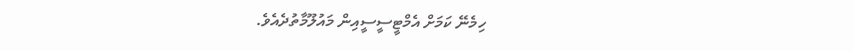ހިމެނޭ ކަމަށް އެމްޓީސީސީއިން މައުލޫމާތުދެއެވެ.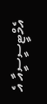އެމްޓީސީސީއާ އެ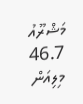މަޝްރޫއު 46.7 މިލިއަން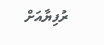ރުފިޔާއަށް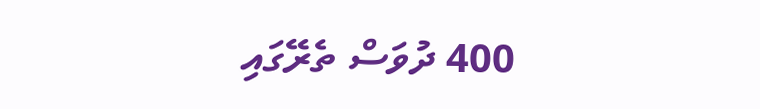400 ދުވަސް ތެރޭގައި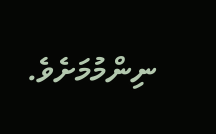ނިންމުމަށެވެ.